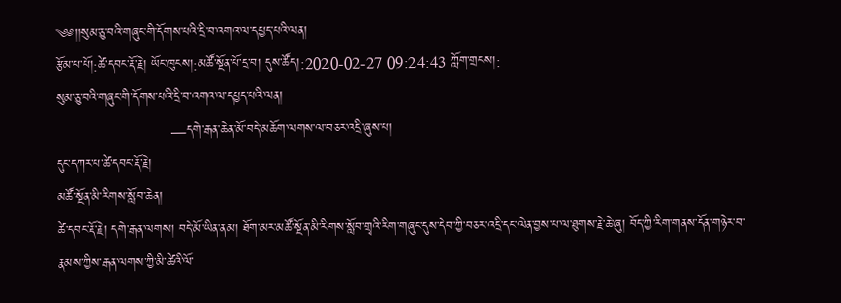༄༅།།སུམ་ཅུ་བའི་གཞུང་གི་དོགས་པའི་དྲི་བ་འགའ་ལ་དཔྱད་པའི་ལན།
རྩོམ་པ་པོ།:ཚེ་དབང་རྡོ་རྗེ། ཡོང་ཁུངས།:མཚོ་སྔོན་པོ་དྲ་བ། དུས་ཚོད།:2020-02-27 09:24:43 ཀློག་གྲངས།:
སུམ་ཅུ་བའི་གཞུང་གི་དོགས་པའི་དྲི་བ་འགའ་ལ་དཔྱད་པའི་ལན།
                          —དགེ་རྒན་ཆེན་མོ་བདེ་མཆོག་ལགས་ལ་བཅར་འདྲི་ཞུས་པ།
དུང་དཀར་པ་ཚེ་དབང་རྡོ་རྗེ།
མཚོ་སྔོན་མི་རིགས་སློབ་ཆེན།
ཚེ་དབང་རྡོ་རྗེ། དགེ་རྒན་ལགས། བདེ་མོ་ཡིན་ནམ། ཐོག་མར་མཚོ་སྔོན་མི་རིགས་སློབ་གྲྭའི་རིག་གཞུང་དུས་དེབ་ཀྱི་བཅར་འདྲི་དང་ལེན་བྱས་པ་ལ་ཐུགས་རྗེ་ཆེ་ཞུ། བོད་ཀྱི་རིག་གནས་དོན་གཉེར་བ་རྣམས་ཀྱིས་རྒན་ལགས་ཀྱི་མི་ཚེའི་ལོ་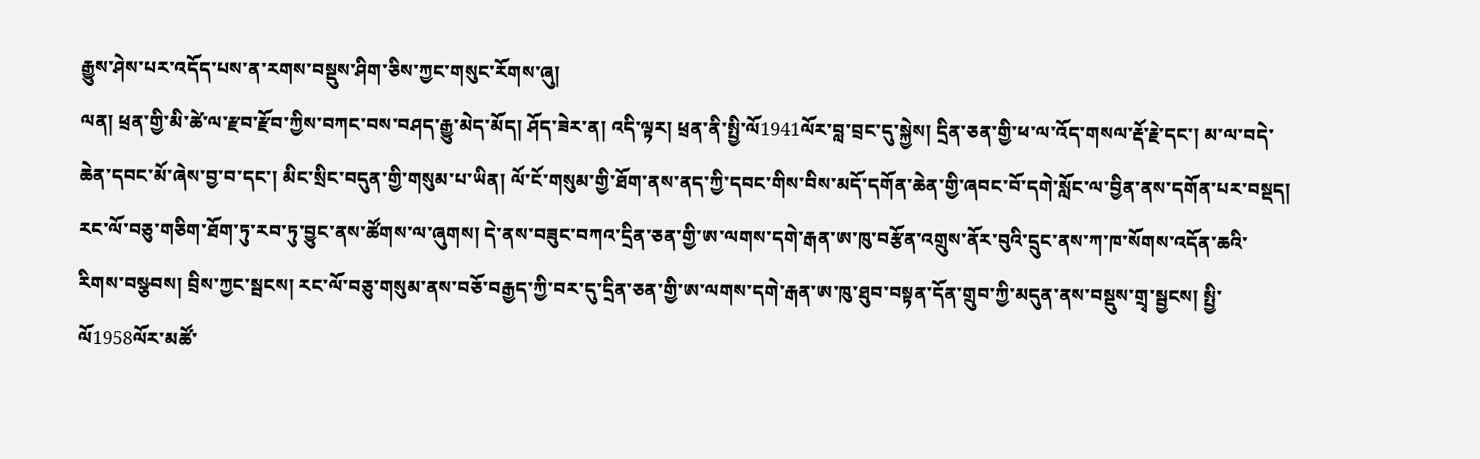རྒྱུས་ཤེས་པར་འདོད་པས་ན་རགས་བསྡུས་ཤིག་ཅིས་ཀྱང་གསུང་རོགས་ཞུ།
ལན། ཕྲན་གྱི་མི་ཚེ་ལ་རྫབ་རྫོབ་ཀྱིས་བཀང་བས་བཤད་རྒྱུ་མེད་མོད། ཤོད་ཟེར་ན། འདི་ལྟར། ཕྲན་ནི་སྤྱི་ལོ1941ལོར་བླ་བྲང་དུ་སྐྱེས། དྲིན་ཅན་གྱི་ཕ་ལ་འོད་གསལ་རྡོ་རྗེ་དང་། མ་ལ་བདེ་ཆེན་དབང་མོ་ཞེས་བྱ་བ་དང་། མིང་སྲིང་བདུན་གྱི་གསུམ་པ་ཡིན། ལོ་ངོ་གསུམ་གྱི་ཐོག་ནས་ནད་ཀྱི་དབང་གིས་བིས་མདོ་དགོན་ཆེན་གྱི་ཞབང་བོ་དགེ་སློང་ལ་བྱིན་ནས་དགོན་པར་བསྡད། རང་ལོ་བཅུ་གཅིག་ཐོག་ཏུ་རབ་ཏུ་བྱུང་ནས་ཚོགས་ལ་ཞུགས། དེ་ནས་བཟུང་བཀའ་དྲིན་ཅན་གྱི་ཨ་ལགས་དགེ་རྒན་ཨ་ཁུ་བརྩོན་འགྲུས་ནོར་བུའི་དྲུང་ནས་ཀ་ཁ་སོགས་འདོན་ཆའི་རིགས་བསྩབས། བྲིས་ཀྱང་སྦངས། རང་ལོ་བཅུ་གསུམ་ནས་བཅོ་བརྒྱད་ཀྱི་བར་དུ་དྲིན་ཅན་གྱི་ཨ་ལགས་དགེ་རྒན་ཨ་ཁུ་ཐུབ་བསྟན་དོན་གྲུབ་ཀྱི་མདུན་ནས་བསྡུས་གྲྭ་སྦྱངས། སྤྱི་ལོ1958ལོར་མཚོ་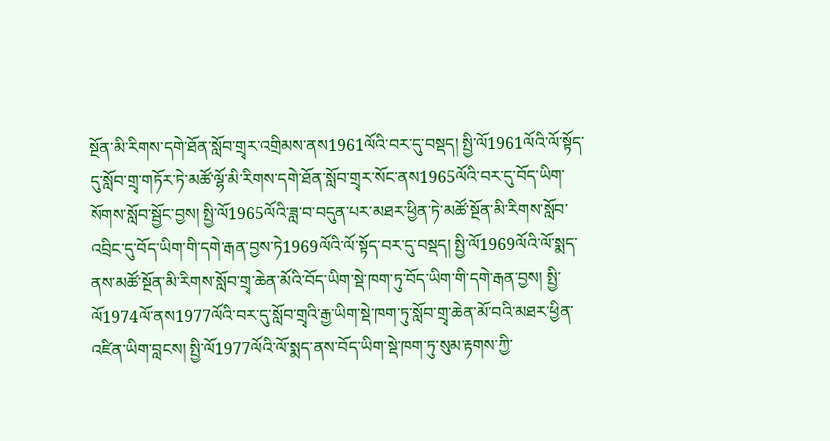སྔོན་མི་རིགས་དགེ་ཐོན་སློབ་གྲྭར་འགྲིམས་ནས1961ལོའི་བར་དུ་བསྡད། སྤྱི་ལོ1961ལོའི་ལོ་སྟོད་དུ་སློབ་གྲྭ་གཏོར་ཏེ་མཚོ་ལྷོ་མི་རིགས་དགེ་ཐོན་སློབ་གྲྭར་སོང་ནས1965ལོའི་བར་དུ་བོད་ཡིག་སོགས་སློབ་སྦྱོང་བྱས། སྤྱི་ལོ1965ལོའི་ཟླ་བ་བདུན་པར་མཐར་ཕྱིན་ཏེ་མཚོ་སྔོན་མི་རིགས་སློབ་འབྲིང་དུ་བོད་ཡིག་གི་དགེ་རྒན་བྱས་ཏེ1969ལོའི་ལོ་སྟོད་བར་དུ་བསྡད། སྤྱི་ལོ1969ལོའི་ལོ་སྨད་ནས་མཚོ་སྔོན་མི་རིགས་སློབ་གྲྭ་ཆེན་མོའི་བོད་ཡིག་སྡེ་ཁག་ཏུ་བོད་ཡིག་གི་དགེ་རྒན་བྱས། སྤྱི་ལོ1974ལོ་ནས1977ལོའི་བར་དུ་སློབ་གྲྭའི་རྒྱ་ཡིག་སྡེ་ཁག་ཏུ་སློབ་གྲྭ་ཆེན་མོ་བའི་མཐར་ཕྱིན་འཛིན་ཡིག་བླངས། སྤྱི་ལོ1977ལོའི་ལོ་སྨད་ནས་བོད་ཡིག་སྡེ་ཁག་ཏུ་སུམ་རྟགས་ཀྱི་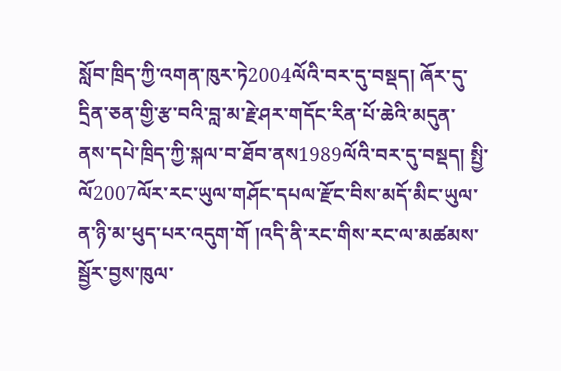སློབ་ཁྲིད་ཀྱི་འགན་ཁུར་ཏེ2004ལོའི་བར་དུ་བསྡད། ཞོར་དུ་དྲིན་ཅན་གྱི་རྩ་བའི་བླ་མ་རྗེ་ཤར་གདོང་རིན་པོ་ཆེའི་མདུན་ནས་དཔེ་ཁྲིད་ཀྱི་སྐལ་བ་ཐོབ་ནས1989ལོའི་བར་དུ་བསྡད། སྤྱི་ལོ2007ལོར་རང་ཡུལ་གཤོང་དཔལ་རྫོང་བིས་མདོ་མིང་ཡུལ་ན་ཉི་མ་ཕུད་པར་འདུག་གོ །འདི་ནི་རང་གིས་རང་ལ་མཚམས་སྦྱོར་བྱས་ཁུལ་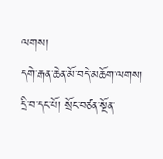ལགས།
དགེ་རྒན་ཆེན་མོ་བདེ་མཆོག་ལགས།
དྲི་བ་དང་པོ། སྲོང་བཙན་སྔོན་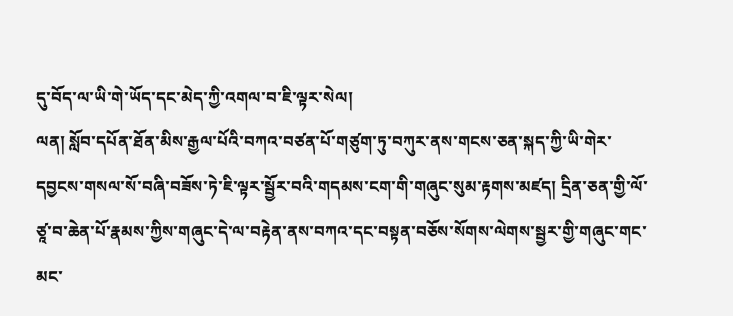དུ་བོད་ལ་ཡི་གེ་ཡོད་དང་མེད་ཀྱི་འགལ་བ་ཇི་ལྟར་སེལ།
ལན། སློབ་དཔོན་ཐོན་མིས་རྒྱལ་པོའི་བཀའ་བཙན་པོ་གཙུག་ཏུ་བཀུར་ནས་གངས་ཅན་སྐད་ཀྱི་ཡི་གེར་དབྱངས་གསལ་སོ་བཞི་བཟོས་ཏེ་ཇི་ལྟར་སྦྱོར་བའི་གདམས་ངག་གི་གཞུང་སུམ་རྟགས་མཛད། དྲིན་ཅན་གྱི་ལོ་ཙཱ་བ་ཆེན་པོ་རྣམས་ཀྱིས་གཞུང་དེ་ལ་བརྟེན་ནས་བཀའ་དང་བསྟན་བཅོས་སོགས་ལེགས་སྦྱར་གྱི་གཞུང་གང་མང་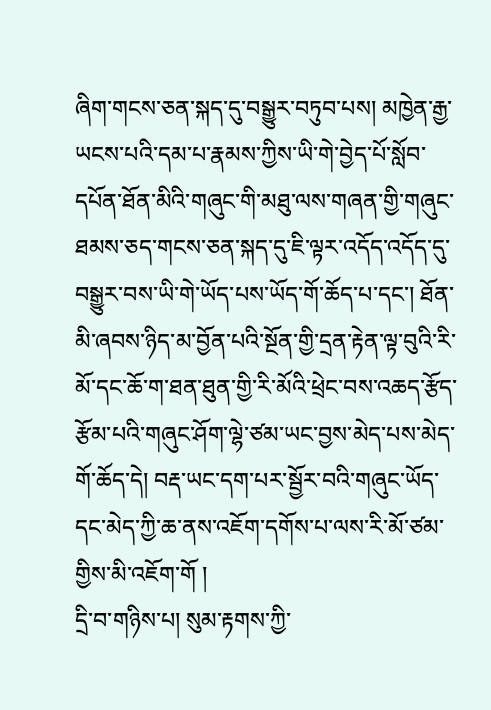ཞིག་གངས་ཅན་སྐད་དུ་བསྒྱུར་བཏུབ་པས། མཁྱེན་རྒྱ་ཡངས་པའི་དམ་པ་རྣམས་ཀྱིས་ཡི་གེ་བྱེད་པོ་སློབ་དཔོན་ཐོན་མིའི་གཞུང་གི་མཐུ་ལས་གཞན་གྱི་གཞུང་ཐམས་ཅད་གངས་ཅན་སྐད་དུ་ཇི་ལྟར་འདོད་འདོད་དུ་བསྒྱུར་བས་ཡི་གེ་ཡོད་པས་ཡོད་གོ་ཆོད་པ་དང་། ཐོན་མི་ཞབས་ཉིད་མ་བྱོན་པའི་སྔོན་གྱི་དྲན་རྟེན་ལྟ་བུའི་རི་མོ་དང་ཆོ་ག་ཐན་ཐུན་གྱི་རི་མོའི་ཕྲེང་བས་འཆད་རྩོད་རྩོམ་པའི་གཞུང་ཤོག་ལྷེ་ཙམ་ཡང་བྱས་མེད་པས་མེད་གོ་ཆོད་དེ། བརྡ་ཡང་དག་པར་སྦྱོར་བའི་གཞུང་ཡོད་དང་མེད་ཀྱི་ཆ་ནས་འཇོག་དགོས་པ་ལས་རི་མོ་ཙམ་གྱིས་མི་འཇོག་གོ །
དྲི་བ་གཉིས་པ། སུམ་རྟགས་ཀྱི་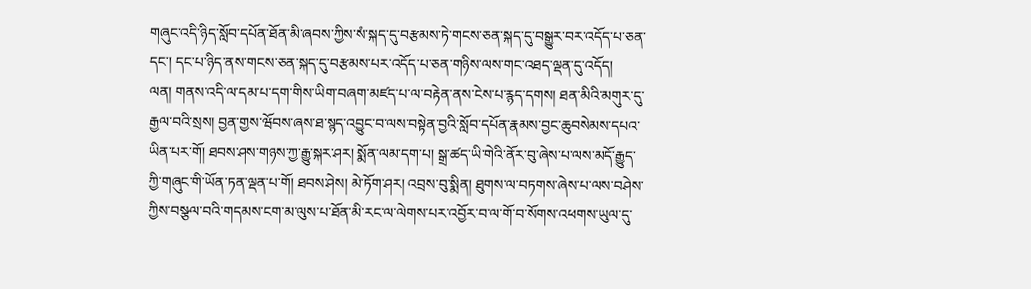གཞུང་འདི་ཉིད་སློབ་དཔོན་ཐོན་མི་ཞབས་ཀྱིས་སཾ་སྐད་དུ་བརྩམས་ཏེ་གངས་ཅན་སྐད་དུ་བསྒྱུར་བར་འདོད་པ་ཅན་དང་། དང་པ་ཉིད་ནས་གངས་ཅན་སྐད་དུ་བརྩམས་པར་འདོད་པ་ཅན་གཉིས་ལས་གང་འཐད་ལྡན་དུ་འདོད།
ལན། གནས་འདི་ལ་དམ་པ་དག་གིས་ཡིག་བཞག་མཛད་པ་ལ་བརྟེན་ནས་ངེས་པ་རྙད་དགས། ཐན་མིའི་མགུར་དུ་རྒྱལ་བའི་སྲས། བྱན་གྱས་ཝོབས་ཞས་ཐ་སྙད་འབྱུང་བ་ལས་བསྟེན་བྱའི་སློབ་དཔོན་རྣམས་བྱང་ཆུབསེམས་དཔའ་ཡིན་པར་གོ། ཐབས་ཤས་གཉས་ཀྱ་རྒྱུ་སྐར་ཤར། སྨོན་ལམ་དག་པ། སྒྲ་ཚད་ཡི་གེའི་ནོར་བུ་ཞེས་པ་ལས་མདོ་རྒྱུད་ཀྱི་གཞུང་གི་ཡོན་ཏན་ལྡན་པ་གོ། ཐབས་ཤེས། མེ་ཏོག་ཤར། འབྲས་བུ་སྨིན། ཐུགས་ལ་བཏགས་ཞེས་པ་ལས་བཤེས་ཀྱིས་བསྩལ་བའི་གདམས་ངག་མ་ལུས་པ་ཐོན་མི་རང་ལ་ལེགས་པར་འབྱོར་བ་ལ་གོ་བ་སོགས་འཕགས་ཡུལ་དུ་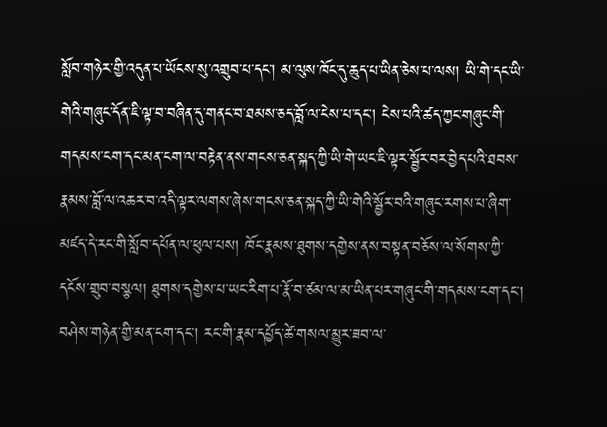སློབ་གཉེར་གྱི་འདུན་པ་ཡོངས་སུ་འགྲུབ་པ་དང་། མ་ལུས་ཁོང་དུ་ཆུད་པ་ཡིན་ཅེས་པ་ལས། ཡི་གེ་དང་ཡི་གེའི་གཞུང་དོན་ཇི་ལྟ་བ་བཞིན་དུ་གནང་བ་ཐམས་ཅད་བློ་ལ་ངེས་པ་དང་། ངེས་པའི་ཚད་ཀྱང་གཞུང་གི་གདམས་ངག་དང་མན་ངག་ལ་བརྟེན་ནས་གངས་ཅན་སྐད་ཀྱི་ཡི་གེ་ཡང་ཇི་ལྟར་སྦྱོར་བར་བྱེད་པའི་ཐབས་རྣམས་བློ་ལ་འཆར་བ་འདི་ལྟར་ལགས་ཞེས་གངས་ཅན་སྐད་ཀྱི་ཡི་གེའི་སྦྱོར་བའི་གཞུང་རགས་པ་ཞིག་མཛད་དེ་རང་གི་སློབ་དཔོན་ལ་ཕུལ་པས། ཁོང་རྣམས་ཐུགས་དགྱེས་ནས་བསྟན་བཅོས་ལ་སོགས་ཀྱི་དངོས་གྲུབ་བསྩལ། ཐུགས་དགྱེས་པ་ཡང་རིག་པ་རྣོ་བ་ཙམ་ལ་མ་ཡིན་པར་གཞུང་གི་གདམས་ངག་དང་། བཤེས་གཉེན་གྱི་མན་ངག་དང་། རང་གི་རྣམ་དཔྱོད་ཚེ་གསལ་མྱུར་ཟབ་ལ་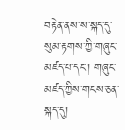བརྟེན་ནས་ས་སྐད་དུ་སུམ་རྟགས་ཀྱི་གཞུང་མཛད་པ་དང་། གཞུང་མཛད་ཀྱིས་གངས་ཅན་སྐད་དུ།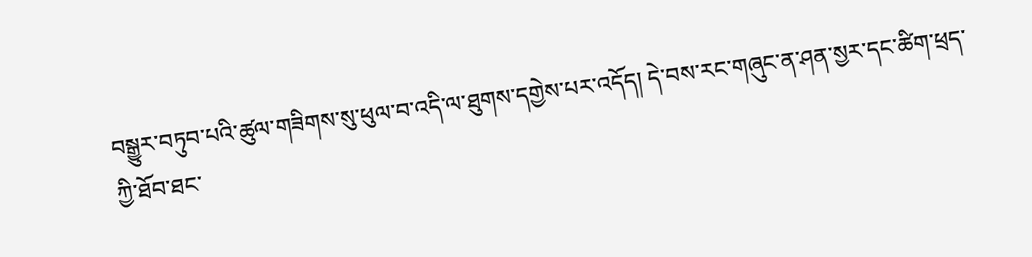བསྒྱུར་བཏུབ་པའི་ཚུལ་གཟིགས་སུ་ཕུལ་བ་འདི་ལ་ཐུགས་དགྱེས་པར་འདོད། དེ་བས་རང་གཞུང་ན་ཤན་སྱར་དང་ཚིག་ཕྲད་ཀྱི་ཐོབ་ཐང་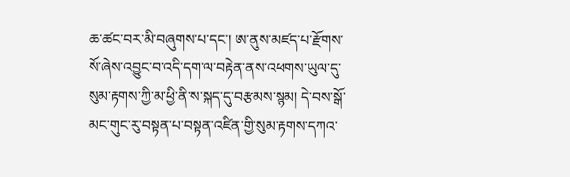ཆ་ཚང་བར་མི་བཞུགས་པ་དང་། ཨ་ནུས་མཛད་པ་རྫོགས་སོ་ཞེས་འབྱུང་བ་འདི་དག་ལ་བརྟེན་ནས་འཕགས་ཡུལ་དུ་སུམ་རྟགས་ཀྱི་མ་ཕྱི་ནི་ས་སྐད་དུ་བརྩམས་སྙམ། དེ་བས་སྒོ་མང་གུང་རུ་བསྟན་པ་བསྟན་འཛིན་གྱི་སུམ་རྟགས་དཀའ་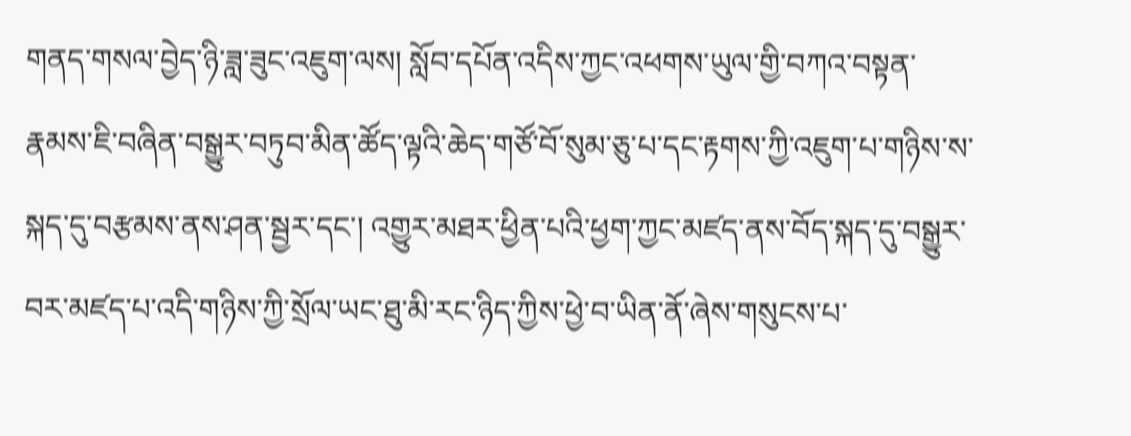གནད་གསལ་བྱེད་ཉི་ཟླ་ཟུང་འཇུག་ལས། སློབ་དཔོན་འདིས་ཀྱང་འཕགས་ཡུལ་གྱི་བཀའ་བསྟན་རྣམས་ཇི་བཞིན་བསྒྱུར་བཏུབ་མིན་ཚོད་ལྟའི་ཆེད་གཙོ་བོ་སུམ་ཅུ་པ་དང་རྟགས་ཀྱི་འཇུག་པ་གཉིས་ས་སྐད་དུ་བརྩམས་ནས་ཤན་སྦྱར་དང་། འགྱུར་མཐར་ཕྱིན་པའི་ཕྱག་ཀྱང་མཛད་ནས་བོད་སྐད་དུ་བསྒྱུར་བར་མཛད་པ་འདི་གཉིས་ཀྱི་སྲོལ་ཡང་ཐུ་མི་རང་ཉིད་ཀྱིས་ཕྱེ་བ་ཡིན་ནོ་ཞེས་གསུངས་པ་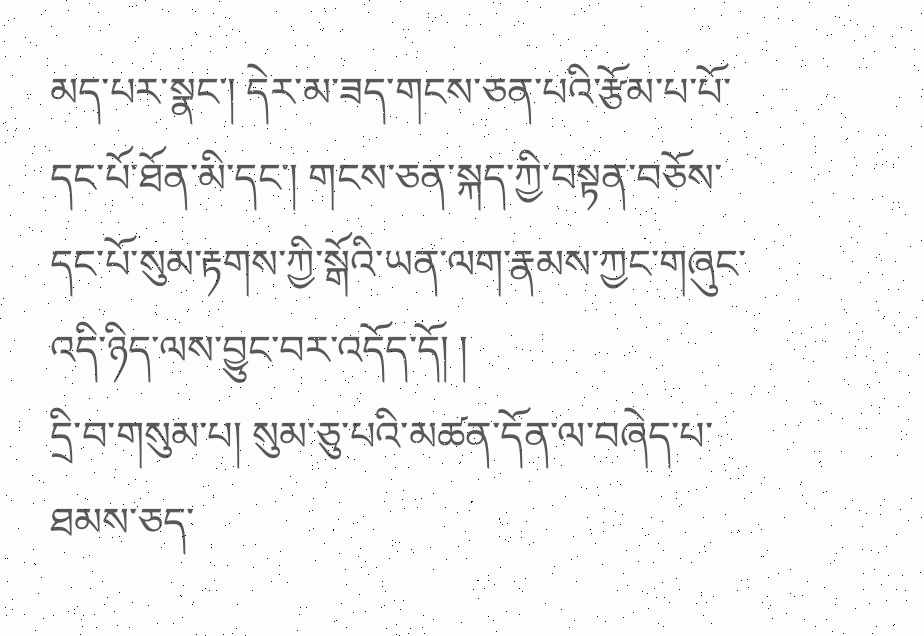མད་པར་སྣང་། དེར་མ་ཟད་གངས་ཅན་པའི་རྩོམ་པ་པོ་དང་པོ་ཐོན་མི་དང་། གངས་ཅན་སྐད་ཀྱི་བསྟན་བཅོས་དང་པོ་སུམ་རྟགས་ཀྱི་སྒོའི་ཡན་ལག་རྣམས་ཀྱང་གཞུང་འདི་ཉིད་ལས་བྱུང་བར་འདོད་དོ། །
དྲི་བ་གསུམ་པ། སུམ་ཅུ་པའི་མཚན་དོན་ལ་བཞེད་པ་ཐམས་ཅད་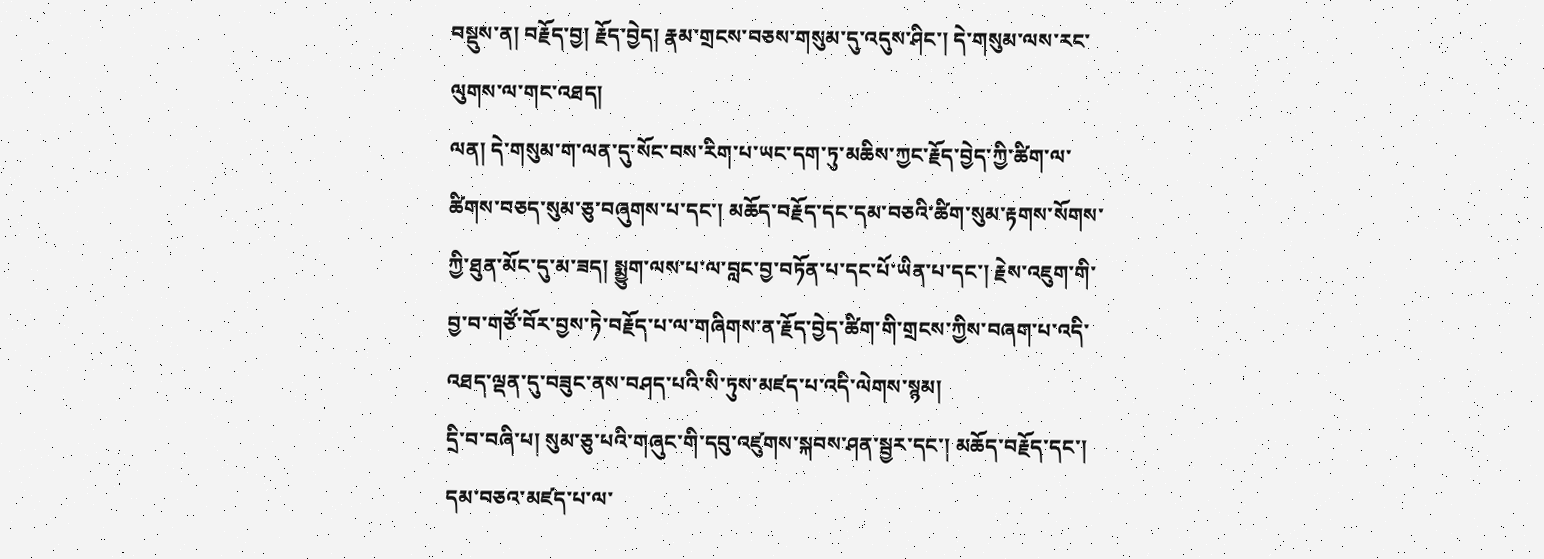བསྡུས་ན། བརྗོད་བྱ། རྗོད་བྱེད། རྣམ་གྲངས་བཅས་གསུམ་དུ་འདུས་ཤིང་། དེ་གསུམ་ལས་རང་ལུགས་ལ་གང་འཐད།
ལན། དེ་གསུམ་ག་ལན་དུ་སོང་བས་རིག་པ་ཡང་དག་ཏུ་མཆིས་ཀྱང་རྗོད་བྱེད་ཀྱི་ཚིག་ལ་ཚིགས་བཅད་སུམ་ཅུ་བཞུགས་པ་དང་། མཆོད་བརྗོད་དང་དམ་བཅའི་ཚིག་སུམ་རྟགས་སོགས་ཀྱི་ཐུན་མོང་དུ་མ་ཟད། སྨྱུག་ལས་པ་ལ་བླང་བྱ་བཏོན་པ་དང་པོ་ཡིན་པ་དང་། རྗེས་འཇུག་གི་བྱ་བ་གཙོ་བོར་བྱས་ཏེ་བརྗོད་པ་ལ་གཞིགས་ན་རྗོད་བྱེད་ཚིག་གི་གྲངས་ཀྱིས་བཞག་པ་འདི་འཐད་ལྡན་དུ་བཟུང་ནས་བཤད་པའི་སི་ཏུས་མཛད་པ་འདི་ལེགས་སྙམ།
དྲི་བ་བཞི་པ། སུམ་ཅུ་པའི་གཞུང་གི་དབུ་འཛུགས་སྐབས་ཤན་སྦྱར་དང་། མཆོད་བརྗོད་དང་། དམ་བཅའ་མཛད་པ་ལ་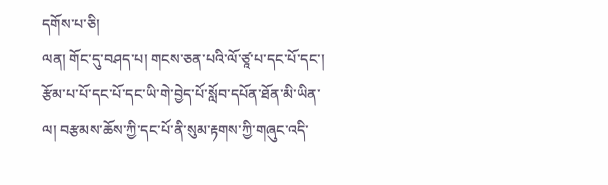དགོས་པ་ཅི།
ལན། གོང་དུ་བཤད་པ། གངས་ཅན་པའི་ལོ་ཙཱ་པ་དང་པོ་དང་། རྩོམ་པ་པོ་དང་པོ་དང་ཡི་གེ་བྱེད་པོ་སློབ་དཔོན་ཐོན་མི་ཡིན་ལ། བརྩམས་ཆོས་ཀྱི་དང་པོ་ནི་སུམ་རྟགས་ཀྱི་གཞུང་འདི་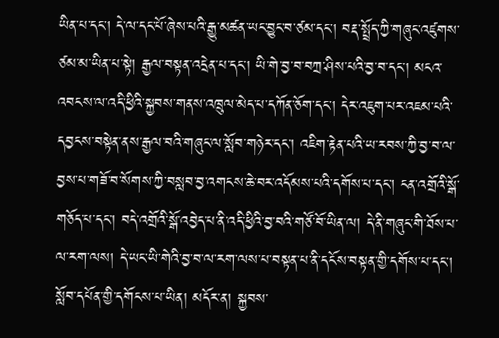ཡིན་པ་དང་། དེ་ལ་དང་པོ་ཞེས་པའི་རྒྱུ་མཚན་ཡང་བྱུང་བ་ཙམ་དང་། བརྡ་སྤྲོད་ཀྱི་གཞུང་འཛུགས་ཙམ་མ་ཡིན་པ་སྟེ། རྒྱལ་བསྟན་འདྲེན་པ་དང་། ཡི་གེ་བྱ་བ་བཀྲ་ཤིས་པའི་བྱ་བ་དང་། མངའ་འབངས་ལ་འདི་ཕྱིའི་སྐྱབས་གནས་འཁྲུལ་མེད་པ་དཀོན་ཅོག་དང་། དེར་འཇུག་པར་འཇམ་པའི་དབྱངས་བསྟེན་ནས་རྒྱལ་བའི་གཞུང་ལ་སློབ་གཉེར་དང་། འཇིག་རྟེན་པའི་ཡ་རབས་ཀྱི་བྱ་བ་ལ་བྱས་པ་གཟོ་བ་སོགས་ཀྱི་བསླབ་བྱ་འགངས་ཆེ་བར་འདོམས་པའི་དགོས་པ་དང་། ངན་འགྲོའི་སྒོ་གཅོད་པ་དང་། བདེ་འགྲོའི་སྒོ་འབྱེད་པ་ནི་འདི་ཕྱིའི་བྱ་བའི་གཙོ་བོ་ཡིན་ལ། དེ་ནི་གཞུང་གི་ཐོས་པ་ལ་རག་ལས། དེ་ཡང་ཡི་གེའི་བྱ་བ་ལ་རག་ལས་པ་བསྟན་པ་ནི་དངོས་བསྟན་གྱི་དགོས་པ་དང་། སློབ་དཔོན་གྱི་དགོངས་པ་ཡིན། མདོར་ན། སྐྱབས་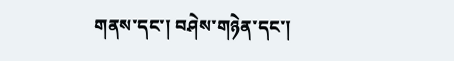གནས་དང་། བཤེས་གཉེན་དང་།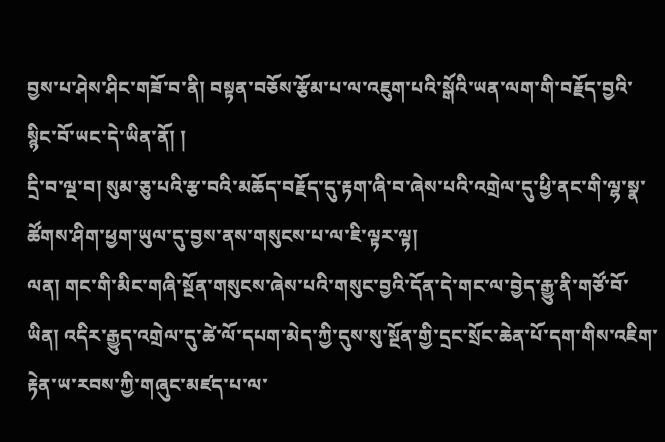བྱས་པ་ཤེས་ཤིང་གཟོ་བ་ནི། བསྟན་བཅོས་རྩོམ་པ་ལ་འཇུག་པའི་སྒོའི་ཡན་ལག་གི་བརྗོད་བྱའི་སྙིང་བོ་ཡང་དེ་ཡིན་ནོ། །
དྲི་བ་ལྔ་བ། སུམ་ཅུ་པའི་རྩ་བའི་མཆོད་བརྗོད་དུ་རྟག་ཞི་བ་ཞེས་པའི་འགྲེལ་དུ་ཕྱི་ནང་གི་ལྷ་སྣ་ཚོགས་ཤིག་ཕྱག་ཡུལ་དུ་བྱས་ནས་གསུངས་པ་ལ་ཇི་ལྟར་ལྟ།
ལན། གང་གི་མིང་གཞི་སྔོན་གསུངས་ཞེས་པའི་གསུང་བྱའི་དོན་དེ་གང་ལ་བྱེད་རྒྱུ་ནི་གཙོ་བོ་ཡིན། འདིར་རྒྱུད་འགྲེལ་དུ་ཚེ་ལོ་དཔག་མེད་ཀྱི་དུས་སུ་སྔོན་གྱི་དྲང་སྲོང་ཆེན་པོ་དག་གིས་འཇིག་རྟེན་ཡ་རབས་ཀྱི་གཞུང་མཛད་པ་ལ་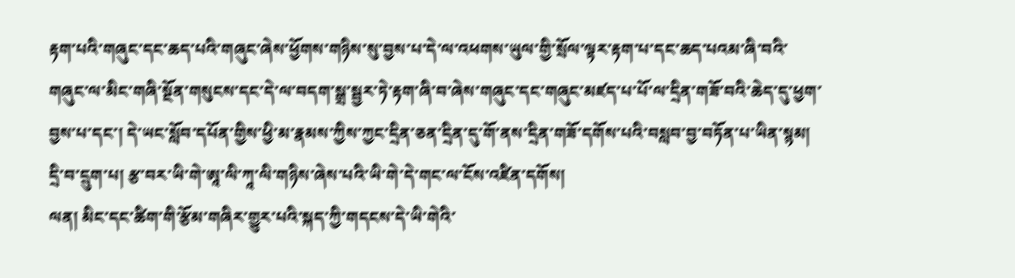རྟག་པའི་གཞུང་དང་ཆད་པའི་གཞུང་ཞེས་ཕྱོགས་གཉིས་སུ་བྱས་པ་དེ་ལ་འཕགས་ཡུལ་གྱི་སྲོལ་ལྟར་རྟག་པ་དང་ཆད་པའམ་ཞི་བའི་གཞུང་ལ་མིང་གཞི་སྔོན་གསུངས་དང་དེ་ལ་བདག་སྒྲ་སྦྱར་ཏེ་རྟག་ཞི་བ་ཞེས་གཞུང་དང་གཞུང་མཛད་པ་པོ་ལ་དྲིན་གཟོ་བའི་ཆེད་དུ་ཕྱག་བྱས་པ་དང་། དེ་ཡང་སློབ་དཔོན་གྱིས་ཕྱི་མ་རྣམས་ཀྱིས་ཀྱང་དྲིན་ཅན་དྲིན་དུ་གོ་ནས་དྲིན་གཟོ་དགོས་པའི་བསླབ་བྱ་བཏོན་པ་ཡིན་སྙམ།
དྲི་བ་དྲུག་པ། རྩ་བར་ཡི་གེ་ཨཱ་ལི་ཀཱ་ལི་གཉིས་ཞེས་པའི་ཡི་གེ་དེ་གང་ལ་ངོས་འཛིན་དགོས།
ལན། མིང་དང་ཚིག་གི་རྩོམ་གཞིར་གྱུར་པའི་སྐད་ཀྱི་གདངས་དེ་ཡི་གེའི་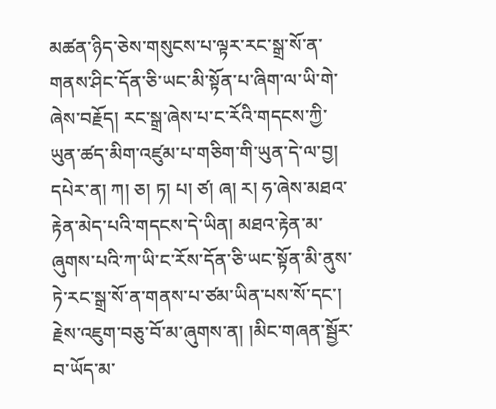མཚན་ཉིད་ཅེས་གསུངས་པ་ལྟར་རང་སྒྲ་སོ་ན་གནས་ཤིང་དོན་ཅི་ཡང་མི་སྟོན་པ་ཞིག་ལ་ཡི་གེ་ཞེས་བརྗོད། རང་སྒྲ་ཞེས་པ་ང་རོའི་གདངས་ཀྱི་ཡུན་ཚད་མིག་འཛུམ་པ་གཅིག་གི་ཡུན་དེ་ལ་བྱ། དཔེར་ན། ཀ། ཅ། ཏ། པ། ཙ། ཞ། ར། ཧ་ཞེས་མཐའ་རྟེན་མེད་པའི་གདངས་དེ་ཡིན། མཐའ་རྟེན་མ་ཞུགས་པའི་ཀ་ཡི་ང་རོས་དོན་ཅི་ཡང་སྟོན་མི་ནུས་ཏེ་རང་སྒྲ་སོ་ན་གནས་པ་ཙམ་ཡིན་པས་སོ་དང་། རྗེས་འཇུག་བཅུ་བོ་མ་ཞུགས་ན། །མིང་གཞན་སྦྱོར་བ་ཡོད་མ་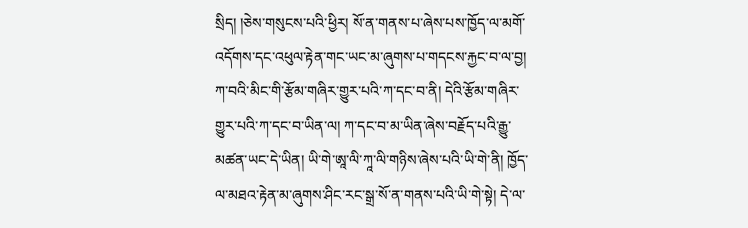སྲིད། །ཅེས་གསུངས་པའི་ཕྱིར། སོ་ན་གནས་པ་ཞེས་པས་ཁྱོད་ལ་མགོ་འདོགས་དང་འཕུལ་རྟེན་གང་ཡང་མ་ཞུགས་པ་གདངས་རྐྱང་བ་ལ་བྱ། ཀ་བའི་མིང་གི་རྩོམ་གཞིར་གྱུར་པའི་ཀ་དང་བ་ནི། དེའི་རྩོམ་གཞིར་གྱུར་པའི་ཀ་དང་བ་ཡིན་ལ། ཀ་དང་བ་མ་ཡིན་ཞེས་བརྗོད་པའི་རྒྱུ་མཚན་ཡང་དེ་ཡིན། ཡི་གེ་ཨཱ་ལི་ཀཱ་ལི་གཉིས་ཞེས་པའི་ཡི་གེ་ནི། ཁྱོད་ལ་མཐའ་རྟེན་མ་ཞུགས་ཤིང་རང་སྒྲ་སོ་ན་གནས་པའི་ཡི་གེ་སྟེ། དེ་ལ་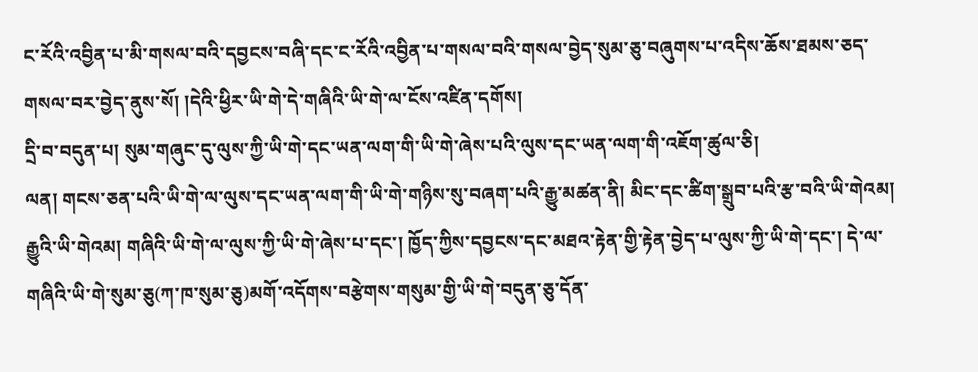ང་རོའི་འབྱིན་པ་མི་གསལ་བའི་དབྱངས་བཞི་དང་ང་རོའི་འབྱིན་པ་གསལ་བའི་གསལ་བྱེད་སུམ་ཅུ་བཞུགས་པ་འདིས་ཆོས་ཐམས་ཅད་གསལ་བར་བྱེད་ནུས་སོ། །དེའི་ཕྱིར་ཡི་གེ་དེ་གཞིའི་ཡི་གེ་ལ་ངོས་འཛིན་དགོས།
དྲི་བ་བདུན་པ། སུམ་གཞུང་དུ་ལུས་ཀྱི་ཡི་གེ་དང་ཡན་ལག་གི་ཡི་གེ་ཞེས་པའི་ལུས་དང་ཡན་ལག་གི་འཇོག་ཚུལ་ཅི།
ལན། གངས་ཅན་པའི་ཡི་གེ་ལ་ལུས་དང་ཡན་ལག་གི་ཡི་གེ་གཉིས་སུ་བཞག་པའི་རྒྱུ་མཚན་ནི། མིང་དང་ཚིག་སྒྲུབ་པའི་རྩ་བའི་ཡི་གེའམ། རྒྱུའི་ཡི་གེའམ། གཞིའི་ཡི་གེ་ལ་ལུས་ཀྱི་ཡི་གེ་ཞེས་པ་དང་། ཁྱོད་ཀྱིས་དབྱངས་དང་མཐའ་རྟེན་གྱི་རྟེན་བྱེད་པ་ལུས་ཀྱི་ཡི་གེ་དང་། དེ་ལ་གཞིའི་ཡི་གེ་སུམ་ཅུ(ཀ་ཁ་སུམ་ཅུ)མགོ་འདོགས་བརྩེགས་གསུམ་གྱི་ཡི་གེ་བདུན་ཅུ་དོན་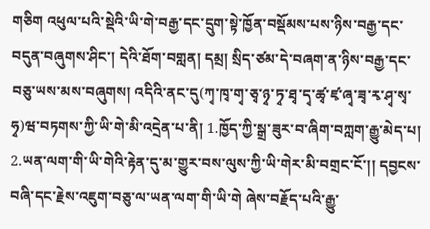གཅིག འཕུལ་པའི་སྡེའི་ཡི་གེ་བརྒྱ་དང་དྲུག་སྟེ་ཁྱོན་བསྡོམས་པས་ཉིས་བརྒྱ་དང་བདུན་བཞུགས་ཤིང་། དེའི་ཐོག་བགླན། དམྲ། སྲིད་ཙམ་དེ་བཞག་ན་ཉིས་བརྒྱ་དང་བཅུ་ཡས་མས་བཞུགས། འདིའི་ནང་དུ(ཀྭ་ཁྭ་གྭ་ཅྭ་ཉྭ་ཏྭ་ཐྭ་དྭ་ཚྭ་ཛྭ་ཞྭ་ཟྭ་རྭ་ཤྭ་སྭ་ཧྭ)ཝ་བཏགས་ཀྱི་ཡི་གེ་མི་འདྲེན་པ་ནི། 1.ཁྱོད་ཀྱི་སྒྲ་ཟུར་བ་ཞིག་བཀླག་རྒྱུ་མེད་པ། 2.ཡན་ལག་གི་ཡི་གེའི་རྟེན་དུ་མ་གྱུར་བས་ལུས་ཀྱི་ཡི་གེར་མི་བགྲང་ངོ་།། དབྱངས་བཞི་དང་རྗེས་འཇུག་བཅུ་ལ་ཡན་ལག་གི་ཡི་གེ ཞེས་བརྗོད་པའི་རྒྱུ་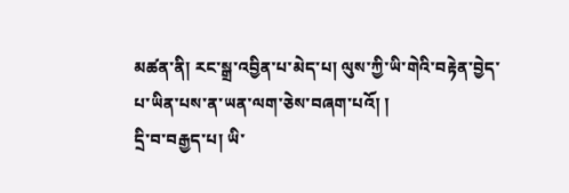མཚན་ནི། རང་སྒྲ་འབྱིན་པ་མེད་པ། ལུས་ཀྱི་ཡི་གེའི་བརྟེན་བྱེད་པ་ཡིན་པས་ན་ཡན་ལག་ཅེས་བཞག་པའོ། །
དྲི་བ་བརྒྱད་པ། ཡི་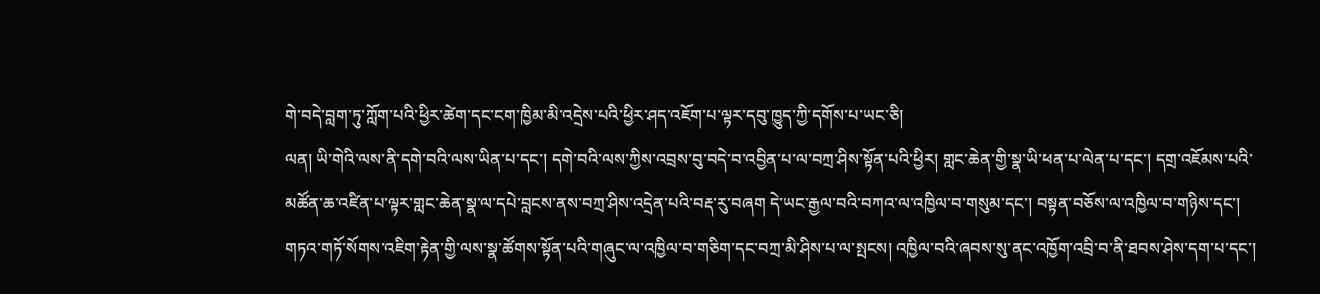གེ་བདེ་བླག་ཏུ་ཀློག་པའི་ཕྱིར་ཚེག་དང་ངག་ཁྱིམ་མི་འདྲེས་པའི་ཕྱིར་ཤད་འཇོག་པ་ལྟར་དབུ་ཁྱུད་ཀྱི་དགོས་པ་ཡང་ཅི།
ལན། ཡི་གེའི་ལས་ནི་དགེ་བའི་ལས་ཡིན་པ་དང་། དགེ་བའི་ལས་ཀྱིས་འབྲས་བུ་བདེ་བ་འབྱིན་པ་ལ་བཀྲ་ཤིས་སྟོན་པའི་ཕྱིར། གླང་ཆེན་གྱི་སྣ་ཡི་ཕན་པ་ལེན་པ་དང་། དགྲ་འཇོམས་པའི་མཚོན་ཆ་འཛིན་པ་ལྟར་གླང་ཆེན་སྣ་ལ་དཔེ་བླངས་ནས་བཀྲ་ཤིས་འདྲེན་པའི་བརྡ་རུ་བཞག དེ་ཡང་རྒྱལ་བའི་བཀའ་ལ་འཁྱིལ་བ་གསུམ་དང་། བསྟན་བཅོས་ལ་འཁྱིལ་བ་གཉིས་དང་། གཏའ་གཏོ་སོགས་འཇིག་རྟེན་གྱི་ལས་སྣ་ཚོགས་སྟོན་པའི་གཞུང་ལ་འཁྱིལ་བ་གཅིག་དང་བཀྲ་མི་ཤིས་པ་ལ་སྤངས། འཁྱིལ་བའི་ཞབས་སུ་ནང་འཁྱོག་འབྲི་བ་ནི་ཐབས་ཤེས་དག་པ་དང་།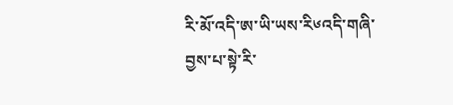རི་མོ་འདི་ཨ་ཡི་ཡས་རི༦འདི་གཞི་བྱས་པ་སྟེ་རི་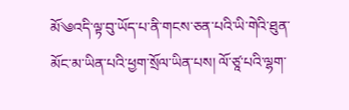མོ༄འདི་ལྟ་བུ་ཡོད་པ་ནི་གངས་ཅན་པའི་ཡི་གེའི་ཐུན་མོང་མ་ཡིན་པའི་ཕྱག་སྲོལ་ཡིན་པས། ལོ་ཙཱ་པའི་ལྷག་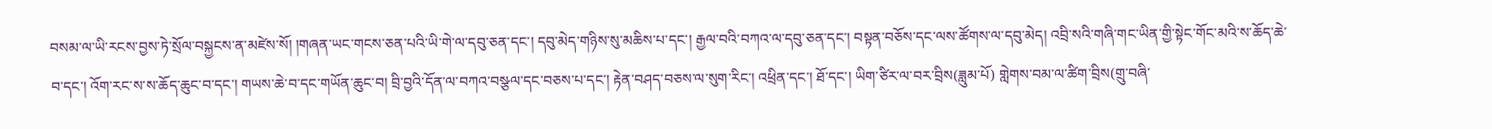བསམ་ལ་ཡི་རངས་བྱས་ཏེ་སྲོལ་བསྐྱངས་ན་མཛེས་སོ། །གཞན་ཡང་གངས་ཅན་པའི་ཡི་གེ་ལ་དབུ་ཅན་དང་། དབུ་མེད་གཉིས་སུ་མཆིས་པ་དང་། རྒྱལ་བའི་བཀའ་ལ་དབུ་ཅན་དང་། བསྟན་བཅོས་དང་ལས་ཚོགས་ལ་དབུ་མེད། འབྲི་སའི་གཞི་གང་ཡིན་གྱི་སྟེང་གོང་མའི་ས་ཆོད་ཆེ་བ་དང་། འོག་རང་ས་ས་ཆོད་ཆུང་བ་དང་། གཡས་ཆེ་བ་དང་གཡོན་ཆུང་བ། བྲི་བྱའི་དོན་ལ་བཀའ་བསྩལ་དང་བཅས་པ་དང་། རྟེན་བཤད་བཅས་ལ་སུག་རིང་། འཕྲིན་དང་། ཐོ་དང་། ཡིག་ཙིར་ལ་བར་བྲིས(ཟླུམ་པོ) གླེགས་བམ་ལ་ཚིག་བྲིས(གྲུ་བཞི་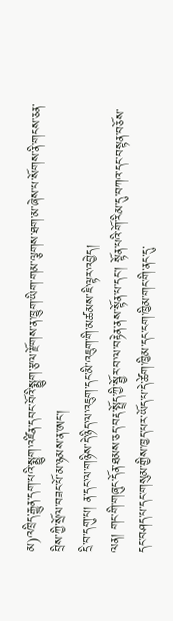མ)འཁྲིད་རྒྱུན་དག་པའི་སྨྱུག་འཛིན་དབང་བོའི་སྨྱུག་རྩལ་རྫོགས་ན་ཁྱུག་ཡིག་གམ་ལྕགས་ཐག་མ་ཞེས་པ་སོགས་ནི་གངས་ཅན་བྲིས་ཀྱི་སྲོལ་བཟང་པོ་མ་ཉམས་ན་ཨང་།
དྲི་བ་དགུ་པ། ན་དང་ལ་གཉིས་དེ་ཉིད་ལ་འཇུག་དང་མི་འཇུག་གི་མཚམས་ཇི་ལྟར་འབྱེད།
ལན། གང་གི་གཞུང་དོན་ཐམས་ཅད་བརྡ་སྤྲོད་ཀྱི་སྦྱོར་བ་ལ་བརྟེན་ནས་སྟོན་པ་དང་། སྟོན་པའི་གོ་རིམ་དུ་བཀའ་དང་བསྟན་བཅོས་དང་བཤད་པ་དང་གསུམ་གྱིས་ཁྱད་པར་ཡོད་པ་དེ་ཚེག་ཁྱིམ་དང་ངག་ཁྱིམ་གང་གི་ནང་དུ་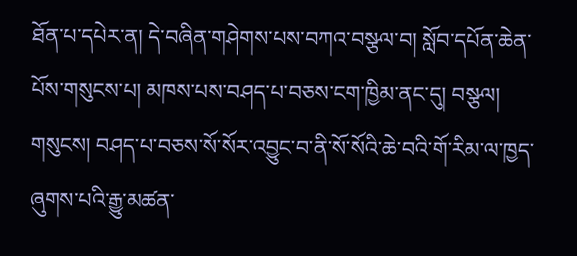ཐོན་པ་དཔེར་ན། དེ་བཞིན་གཤེགས་པས་བཀའ་བསྩལ་བ། སློབ་དཔོན་ཆེན་པོས་གསུངས་པ། མཁས་པས་བཤད་པ་བཅས་ངག་ཁྱིམ་ནང་དུ། བསྩལ། གསུངས། བཤད་པ་བཅས་སོ་སོར་འབྱུང་བ་ནི་སོ་སོའི་ཆེ་བའི་གོ་རིམ་ལ་ཁྱད་ཞུགས་པའི་རྒྱུ་མཚན་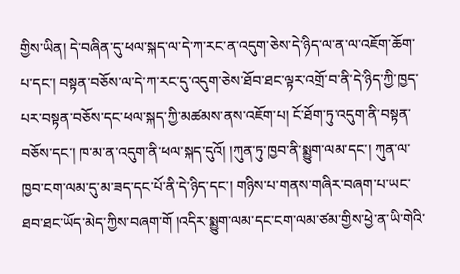གྱིས་ཡིན། དེ་བཞིན་དུ་ཕལ་སྐད་ལ་དེ་ཀ་རང་ན་འདུག་ཅེས་དེ་ཉིད་ལ་ན་ལ་འཇོག་ཆོག་པ་དང་། བསྟན་བཅོས་ལ་དེ་ཀ་རང་དུ་འདུག་ཅེས་ཐོབ་ཐང་ལྟར་འགྲོ་བ་ནི་དེ་ཉིད་ཀྱི་ཁྱད་པར་བསྟན་བཅོས་དང་ཕལ་སྐད་ཀྱི་མཚམས་ནས་འཇོག་པ། ངོ་ཐོག་ཏུ་འདུག་ནི་བསྟན་བཅོས་དང་། ཁ་མ་ན་འདུག་ནི་ཕལ་སྐད་དུའོ། །ཀུན་ཏུ་ཁྱབ་ནི་སྨྱུག་ལམ་དང་། ཀུན་ལ་ཁྱབ་ངག་ལམ་དུ་མ་ཟད་དང་པོ་ནི་དེ་ཉིད་དང་། གཉིས་པ་གནས་གཞིར་བཞག་པ་ཡང་ཐབ་ཐང་ཡོད་མེད་ཀྱིས་བཞག་གོ །འདིར་སྨྱུག་ལམ་དང་ངག་ལམ་ཙམ་གྱིས་ཕྱེ་ན་ཡི་གེའི་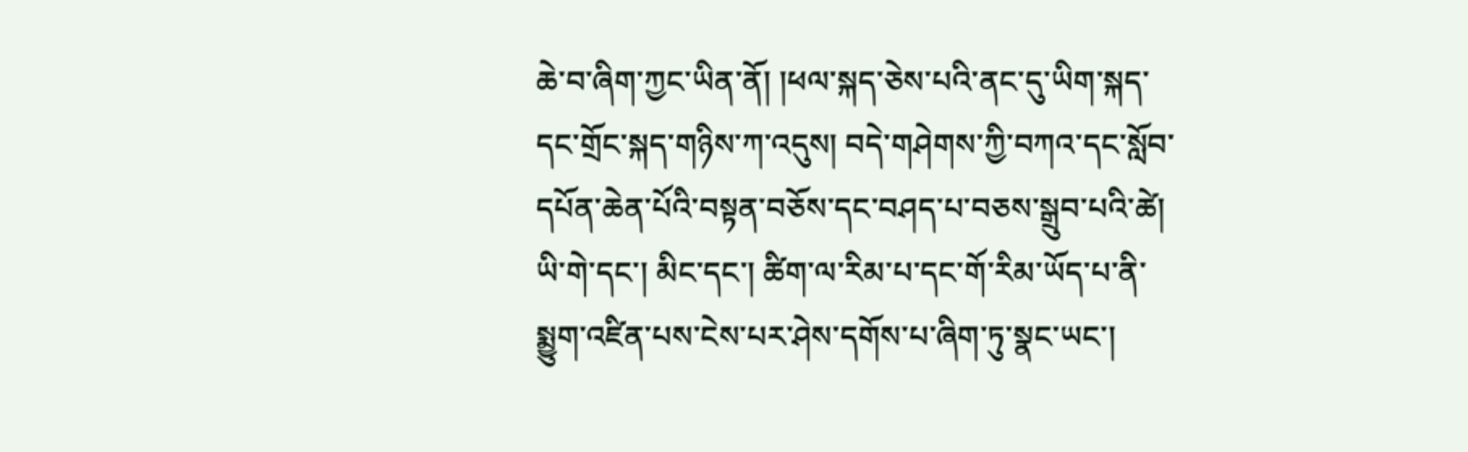ཆེ་བ་ཞིག་ཀྱང་ཡིན་ནོ། །ཕལ་སྐད་ཅེས་པའི་ནང་དུ་ཡིག་སྐད་དང་གྲོང་སྐད་གཉིས་ཀ་འདུས། བདེ་གཤེགས་ཀྱི་བཀའ་དང་སློབ་དཔོན་ཆེན་པོའི་བསྟན་བཅོས་དང་བཤད་པ་བཅས་སྒྲུབ་པའི་ཚེ། ཡི་གེ་དང་། མིང་དང་། ཚིག་ལ་རིམ་པ་དང་གོ་རིམ་ཡོད་པ་ནི་སྨྱུག་འཛིན་པས་ངེས་པར་ཤེས་དགོས་པ་ཞིག་ཏུ་སྣང་ཡང་།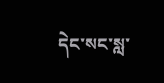དེང་སང་སླ་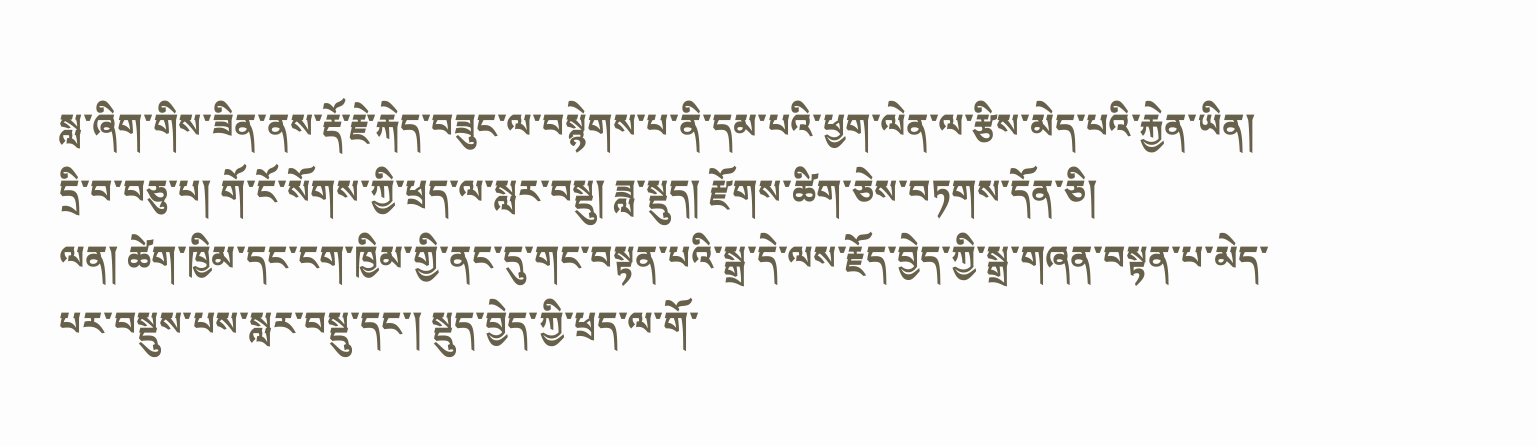སླ་ཞིག་གིས་ཟིན་ནས་རྡོ་རྗེ་རྐེད་བཟུང་ལ་བསྙེགས་པ་ནི་དམ་པའི་ཕྱག་ལེན་ལ་རྩིས་མེད་པའི་རྐྱེན་ཡིན།
དྲི་བ་བཅུ་པ། གོ་ངོ་སོགས་ཀྱི་ཕྲད་ལ་སླར་བསྡུ། ཟླ་སྡུད། རྫོགས་ཚིག་ཅེས་བཏགས་དོན་ཅི།
ལན། ཚེག་ཁྱིམ་དང་ངག་ཁྱིམ་གྱི་ནང་དུ་གང་བསྟན་པའི་སྒྲ་དེ་ལས་རྗོད་བྱེད་ཀྱི་སྒྲ་གཞན་བསྟན་པ་མེད་པར་བསྡུས་པས་སླར་བསྡུ་དང་། སྡུད་བྱེད་ཀྱི་ཕྲད་ལ་གོ་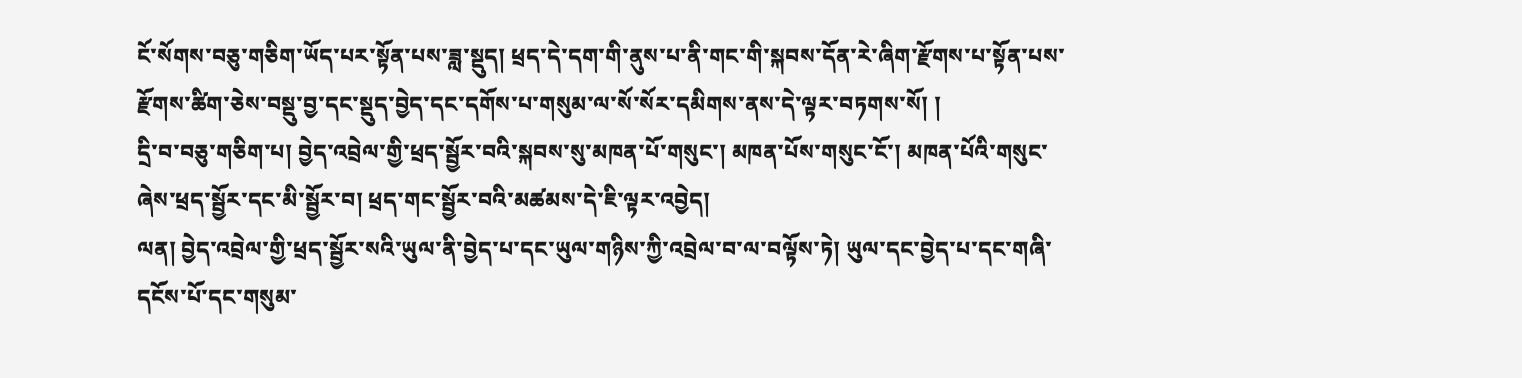ངོ་སོགས་བཅུ་གཅིག་ཡོད་པར་སྟོན་པས་ཟླ་སྡུད། ཕྲད་དེ་དག་གི་ནུས་པ་ནི་གང་གི་སྐབས་དོན་རེ་ཞིག་རྫོགས་པ་སྟོན་པས་རྫོགས་ཚིག་ཅེས་བསྡུ་བྱ་དང་སྡུད་བྱེད་དང་དགོས་པ་གསུམ་ལ་སོ་སོར་དམིགས་ནས་དེ་ལྟར་བཏགས་སོ། །
དྲི་བ་བཅུ་གཅིག་པ། བྱེད་འབྲེལ་གྱི་ཕྲད་སྦྱོར་བའི་སྐབས་སུ་མཁན་པོ་གསུང་། མཁན་པོས་གསུང་ངོ་། མཁན་པོའི་གསུང་ཞེས་ཕྲད་སྦྱོར་དང་མི་སྦྱོར་བ། ཕྲད་གང་སྦྱོར་བའི་མཚམས་དེ་ཇི་ལྟར་འབྱེད།
ལན། བྱེད་འབྲེལ་གྱི་ཕྲད་སྦྱོར་སའི་ཡུལ་ནི་བྱེད་པ་དང་ཡུལ་གཉིས་ཀྱི་འབྲེལ་བ་ལ་བལྟོས་ཏེ། ཡུལ་དང་བྱེད་པ་དང་གཞི་དངོས་པོ་དང་གསུམ་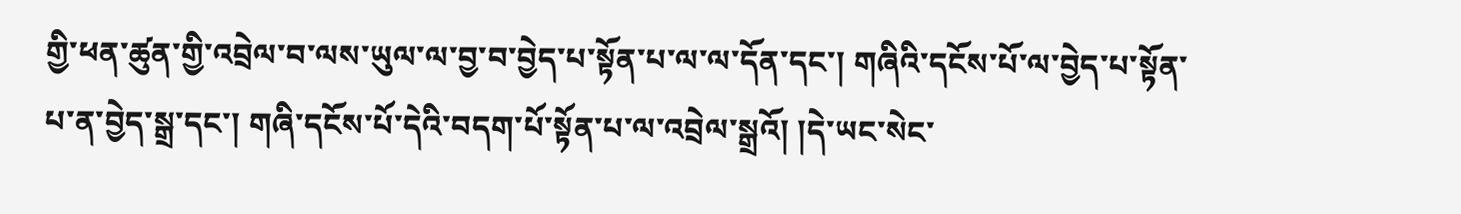གྱི་ཕན་ཚུན་གྱི་འབྲེལ་བ་ལས་ཡུལ་ལ་བྱ་བ་བྱེད་པ་སྟོན་པ་ལ་ལ་དོན་དང་། གཞིའི་དངོས་པོ་ལ་བྱེད་པ་སྟོན་པ་ན་བྱེད་སྒྲ་དང་། གཞི་དངོས་པོ་དེའི་བདག་པོ་སྟོན་པ་ལ་འབྲེལ་སྒྲའོ། །དེ་ཡང་སེང་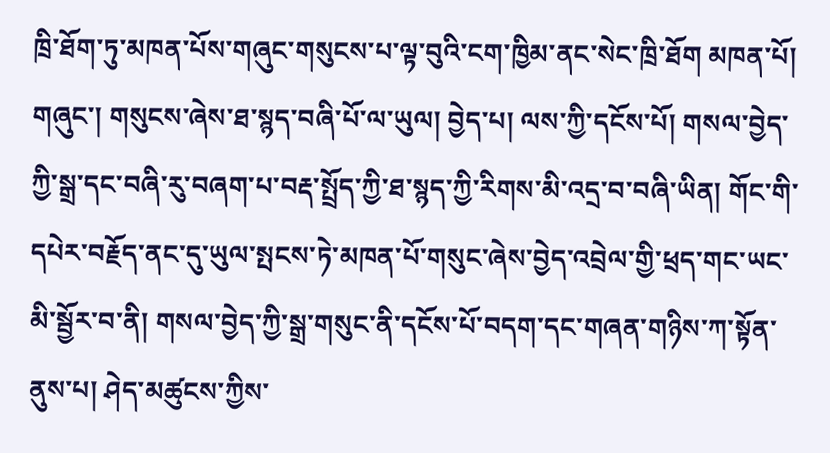ཁྲི་ཐོག་ཏུ་མཁན་པོས་གཞུང་གསུངས་པ་ལྟ་བུའི་ངག་ཁྱིམ་ནང་སེང་ཁྲི་ཐོག མཁན་པོ། གཞུང་། གསུངས་ཞེས་ཐ་སྙད་བཞི་པོ་ལ་ཡུལ། བྱེད་པ། ལས་ཀྱི་དངོས་པོ། གསལ་བྱེད་ཀྱི་སྒྲ་དང་བཞི་རུ་བཞག་པ་བརྡ་སྤྲོད་ཀྱི་ཐ་སྙད་ཀྱི་རིགས་མི་འདྲ་བ་བཞི་ཡིན། གོང་གི་དཔེར་བརྗོད་ནང་དུ་ཡུལ་སྤངས་ཏེ་མཁན་པོ་གསུང་ཞེས་བྱེད་འབྲེལ་གྱི་ཕྲད་གང་ཡང་མི་སྦྱོར་བ་ནི། གསལ་བྱེད་ཀྱི་སྒྲ་གསུང་ནི་དངོས་པོ་བདག་དང་གཞན་གཉིས་ཀ་སྟོན་ནུས་པ། ཤེད་མཚུངས་ཀྱིས་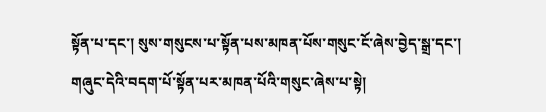སྟོན་པ་དང་། སུས་གསུངས་པ་སྟོན་པས་མཁན་པོས་གསུང་ངོ་ཞེས་བྱེད་སྒྲ་དང་། གཞུང་དེའི་བདག་པོ་སྟོན་པར་མཁན་པོའི་གསུང་ཞེས་པ་སྟེ།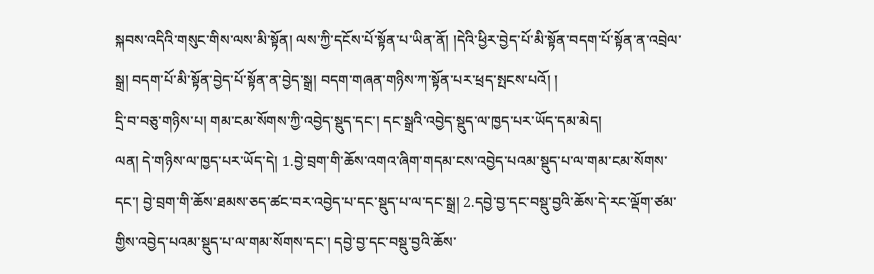སྐབས་འདིའི་གསུང་གིས་ལས་མི་སྟོན། ལས་ཀྱི་དངོས་པོ་སྟོན་པ་ཡིན་ནོ། །དེའི་ཕྱིར་བྱེད་པོ་མི་སྟོན་བདག་པོ་སྟོན་ན་འབྲེལ་སྒྲ། བདག་པོ་མི་སྟོན་བྱེད་པོ་སྟོན་ན་བྱེད་སྒྲ། བདག་གཞན་གཉིས་ཀ་སྟོན་པར་ཕྲད་སྤངས་པའོ། །
དྲི་བ་བཅུ་གཉིས་པ། གམ་ངམ་སོགས་ཀྱི་འབྱེད་སྡུད་དང་། དང་སྒྲའི་འབྱེད་སྡུད་ལ་ཁྱད་པར་ཡོད་དམ་མེད།
ལན། དེ་གཉིས་ལ་ཁྱད་པར་ཡོད་དེ། 1.བྱེ་བྲག་གི་ཆོས་འགའ་ཞིག་གདམ་ངས་འབྱེད་པའམ་སྡུད་པ་ལ་གམ་ངམ་སོགས་དང་། བྱེ་བྲག་གི་ཆོས་ཐམས་ཅད་ཚང་བར་འབྱེད་པ་དང་སྡུད་པ་ལ་དང་སྒྲ། 2.དབྱེ་བྱ་དང་བསྡུ་བྱའི་ཆོས་དེ་རང་ལྡོག་ཙམ་གྱིས་འབྱེད་པའམ་སྡུད་པ་ལ་གམ་སོགས་དང་། དབྱེ་བྱ་དང་བསྡུ་བྱའི་ཆོས་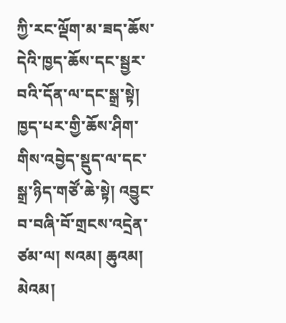ཀྱི་རང་ལྡོག་མ་ཟད་ཆོས་དེའི་ཁྱད་ཆོས་དང་སྦྱར་བའི་དོན་ལ་དང་སྒྲ་སྟེ། ཁྱད་པར་གྱི་ཆོས་ཤིག་གིས་འབྱེད་སྡུད་ལ་དང་སྒྲ་ཉིད་གཙོ་ཆེ་སྟེ། འབྱུང་བ་བཞི་བོ་གྲངས་འདྲེན་ཙམ་ལ། སའམ། ཆུའམ། མེའམ།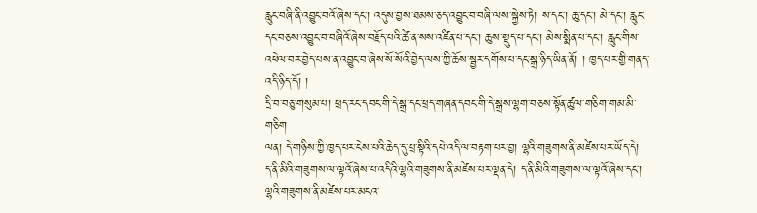རླུང་བཞི་ནི་འབྱུང་བའོ་ཞེས་དང་། འདུས་བྱས་ཐམས་ཅད་འབྱུང་བ་བཞི་ལས་སྐྱེས་ཏེ། ས་དང་། ཆུ་དང་། མེ་དང་། རླུང་དང་བཅས་འབྱུང་བ་བཞིའོ་ཞེས་བརྗོད་པའི་ཚེ་ན་སས་འཛིན་པ་དང་། ཆུས་སྡུད་པ་དང་། མེས་སྨིན་པ་དང་། རླུང་གིས་འཕེལ་བར་བྱེད་པས་ན་འབྱུང་བ་ཞེས་སོ་སོའི་བྱེད་ལས་ཀྱི་ཆོས་སྦྱར་དགོས་པ་དང་སྒྲ་ཉིད་ཡིན་ནོ། ། ཁྱད་པར་གྱི་གནད་འདི་ཉིད་དོ། །
དྲི་བ་བཅུ་གསུམ་པ། ཕྲད་རང་དབང་གི་དེ་སྒྲ་དང་ཕྲད་གཞན་དབང་གི་དེ་སྒྲས་ལྷག་བཅས་སྟོན་ཚུལ་གཅིག་གམ་མི་གཅིག
ལན། དེ་གཉིས་ཀྱི་ཁྱད་པར་ངེས་པའི་ཆེད་དུ་པྲ་སྟིའི་དཔེ་འདི་ལ་བརྟག་པར་བྱ། ལྷའི་གཟུགས་ནི་མཛེས་པར་ཡོད་དེ། ད་ནི་མིའི་གཟུགས་ལ་ལྟའོ་ཞེས་པ་འདིའི་ལྷའི་གཟུགས་ནི་མཛེས་པར་ལྡན་དེ། ད་ནི་མིའི་གཟུགས་ལ་ལྟའོ་ཞེས་དང་། ལྷའི་གཟུགས་ནི་མཛེས་པར་མངའ་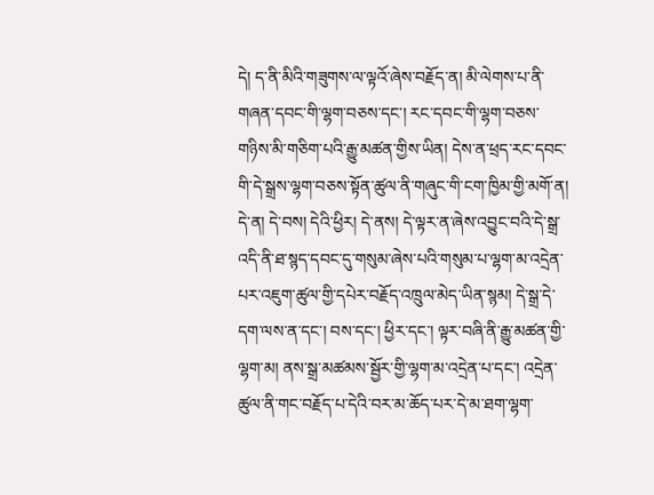དེ། ད་ནི་མིའི་གཟུགས་ལ་ལྟའོ་ཞེས་བརྗོད་ན། མི་ལེགས་པ་ནི་གཞན་དབང་གི་ལྷག་བཅས་དང་། རང་དབང་གི་ལྷག་བཅས་གཉིས་མི་གཅིག་པའི་རྒྱུ་མཚན་གྱིས་ཡིན། དེས་ན་ཕྲད་རང་དབང་གི་དེ་སྒྲས་ལྷག་བཅས་སྟོན་ཚུལ་ནི་གཞུང་གི་ངག་ཁྱིམ་གྱི་མགོ་ན། དེ་ན། དེ་བས། དེའི་ཕྱིར། དེ་ནས། དེ་ལྟར་ན་ཞེས་འབྱུང་བའི་དེ་སྒྲ་འདི་ནི་ཐ་སྙད་དབང་དུ་གསུམ་ཞེས་པའི་གསུམ་པ་ལྷག་མ་འདྲེན་པར་འཇུག་ཚུལ་གྱི་དཔེར་བརྗོད་འཁྲུལ་མེད་ཡིན་སྙམ། དེ་སྒྲ་དེ་དག་ལས་ན་དང་། བས་དང་། ཕྱིར་དང་། ལྟར་བཞི་ནི་རྒྱུ་མཚན་གྱི་ལྷག་མ། ནས་སྒྲ་མཚམས་སྦྱོར་གྱི་ལྷག་མ་འདྲེན་པ་དང་། འདྲེན་ཚུལ་ནི་གང་བརྗོད་པ་དེའི་བར་མ་ཆོད་པར་དེ་མ་ཐག་ལྷག་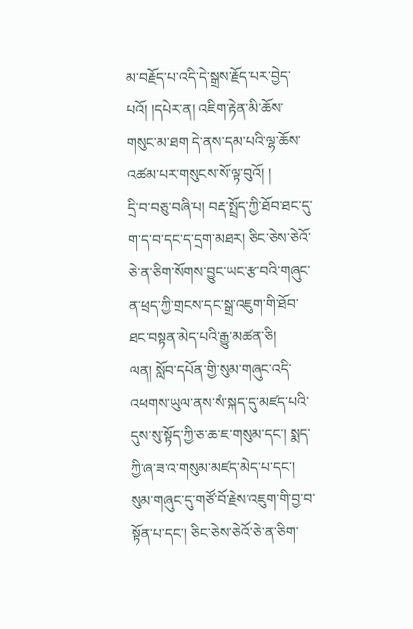མ་བརྗོད་པ་འདི་དེ་སྒྲས་རྗོད་པར་བྱེད་པའོ། །དཔེར་ན། འཇིག་རྟེན་མི་ཆོས་གསུང་མ་ཐག དེ་ནས་དམ་པའི་ལྷ་ཆོས་འཚམ་པར་གསུངས་སོ་ལྟ་བུའོ། །
དྲི་བ་བཅུ་བཞི་པ། བརྡ་སྤྲོད་ཀྱི་ཐོབ་ཐང་དུ་ག་ད་བ་དང་ད་དྲག་མཐར། ཅིང་ཅེས་ཅེའོ་ཅེ་ན་ཅིག་སོགས་བྱུང་ཡང་རྩ་བའི་གཞུང་ན་ཕྲད་ཀྱི་གྲངས་དང་སྒྲ་འཇུག་གི་ཐོབ་ཐང་བསྟན་མེད་པའི་རྒྱུ་མཚན་ཅི།
ལན། སློབ་དཔོན་གྱི་སུམ་གཞུང་འདི་འཕགས་ཡུལ་ནས་སཾ་སྐད་དུ་མཛད་པའི་དུས་སུ་སྟོད་ཀྱི་ཅ་ཆ་ཇ་གསུམ་དང་། སྨད་ཀྱི་ཞ་ཟ་འ་གསུམ་མཛད་མེད་པ་དང་། སུམ་གཞུང་དུ་གཙོ་བོ་རྗེས་འཇུག་གི་བྱ་བ་སྟོན་པ་དང་། ཅིང་ཅེས་ཅེའོ་ཅེ་ན་ཅིག་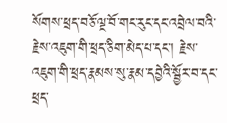སོགས་ཕྲད་བཅོ་ལྔ་བོ་གང་རུང་དང་འབྲེལ་བའི་རྗེས་འཇུག་གི་ཕྲད་ཅིག་མེད་པ་དང་། རྗེས་འཇུག་གི་ཕྲད་རྣམས་སུ་རྣམ་དབྱེའི་སྦྱོར་བ་དང་ཕྲད་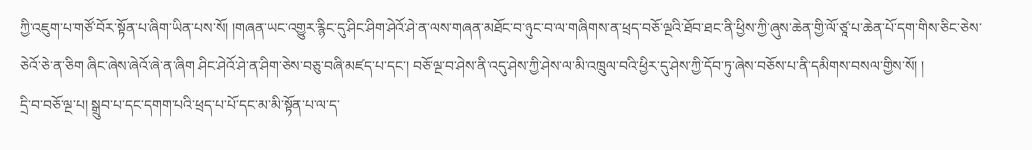ཀྱི་འཇུག་པ་གཙོ་བོར་སྟོན་པ་ཞིག་ཡིན་པས་སོ། །གཞན་ཡང་འགྱུར་རྙིང་དུ་ཤིང་ཤིག་ཤེའོ་ཤེ་ན་ལས་གཞན་མཐོང་བ་ཉུང་བ་ལ་གཞིགས་ན་ཕྲད་བཅོ་ལྔའི་ཐོབ་ཐང་ནི་ཕྱིས་ཀྱི་ཞུས་ཆེན་གྱི་ལོ་ཙཱ་པ་ཆེན་པོ་དག་གིས་ཅིང་ཅེས་ཅེའོ་ཅེ་ན་ཅིག ཞིང་ཞེས་ཞེའོ་ཞེ་ན་ཞིག ཤིང་ཤེའོ་ཤེ་ན་ཤིག་ཅེས་བཅུ་བཞི་མཛད་པ་དང་། བཅོ་ལྔ་བ་ཤེས་ནི་འདུ་ཤེས་ཀྱི་ཤེས་ལ་མི་འཁྲུལ་བའི་ཕྱིར་དུ་ཤེས་ཀྱི་དོབ་ཏུ་ཞེས་བཅོས་པ་ནི་དམིགས་བསལ་གྱིས་སོ། །
དྲི་བ་བཅོ་ལྔ་པ། སྒྲུབ་པ་དང་དགག་པའི་ཕྲད་པ་པོ་དང་མ་མི་སྟོན་པ་ལ་ད་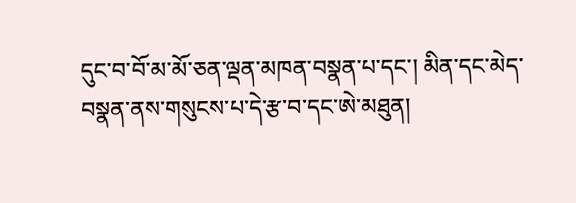དུང་བ་བོ་མ་མོ་ཅན་ལྡན་མཁན་བསྣན་པ་དང་། མིན་དང་མེད་བསྣན་ནས་གསུངས་པ་དེ་རྩ་བ་དང་ཨེ་མཐུན།